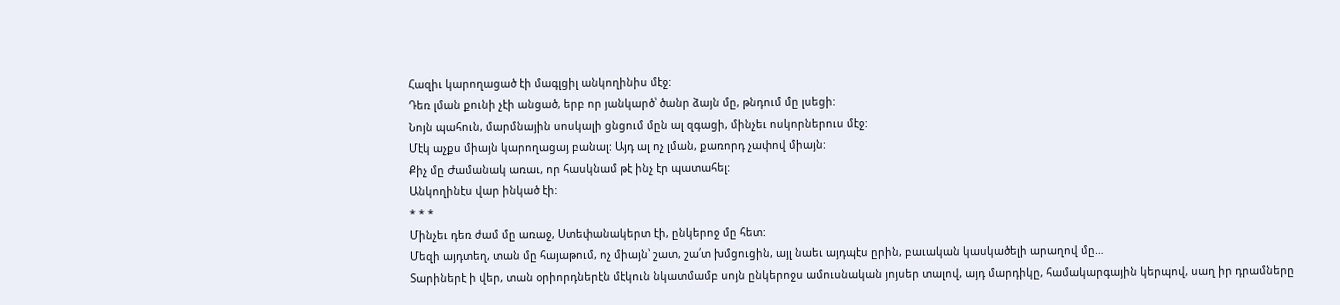Հազիւ կարողացած էի մագլցիլ անկողինիս մէջ:
Դեռ լման քունի չէի անցած, երբ որ յանկարծ՝ ծանր ձայն մը, թնդում մը լսեցի:
Նոյն պահուն, մարմնային սոսկալի ցնցում մըն ալ զգացի, մինչեւ ոսկորներուս մէջ:
Մէկ աչքս միայն կարողացայ բանալ: Այդ ալ ոչ լման, քառորդ չափով միայն:
Քիչ մը Ժամանակ առաւ, որ հասկնամ թէ ինչ էր պատահել:
Անկողինէս վար ինկած էի:
* * *
Մինչեւ դեռ ժամ մը առաջ, Ստեփանակերտ էի, ընկերոջ մը հետ:
Մեզի այդտեղ, տան մը հայաթում, ոչ միայն՝ շատ, շա՛տ խմցուցին, այլ նաեւ այդպէս ըրին, բաւական կասկածելի արաղով մը…
Տարիներէ ի վեր, տան օրիորդներէն մէկուն նկատմամբ սոյն ընկերոջս ամուսնական յոյսեր տալով, այդ մարդիկը, համակարգային կերպով, սաղ իր դրամները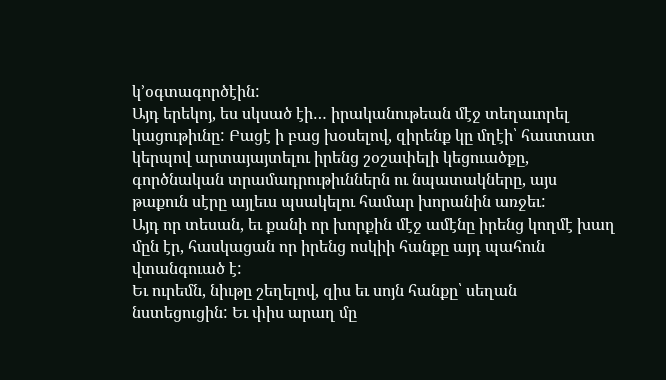կ’օգտագործէին:
Այդ երեկոյ, ես սկսած էի… իրականութեան մէջ տեղաւորել կացութիւնը: Բացէ ի բաց խօսելով, զիրենք կը մղէի՝ հաստատ կերպով արտայայտելու իրենց շօշափելի կեցուածքը, գործնական տրամադրութիւններն ու նպատակները, այս թաքուն սէրը այլեւս պսակելու համար խորանին առջեւ:
Այդ որ տեսան, եւ քանի որ խորքին մէջ ամէնը իրենց կողմէ խաղ մըն էր, հասկացան որ իրենց ոսկիի հանքը այդ պահուն վտանգուած է:
Եւ ուրեմն, նիւթը շեղելով, զիս եւ սոյն հանքը՝ սեղան նստեցուցին: Եւ փիս արաղ մը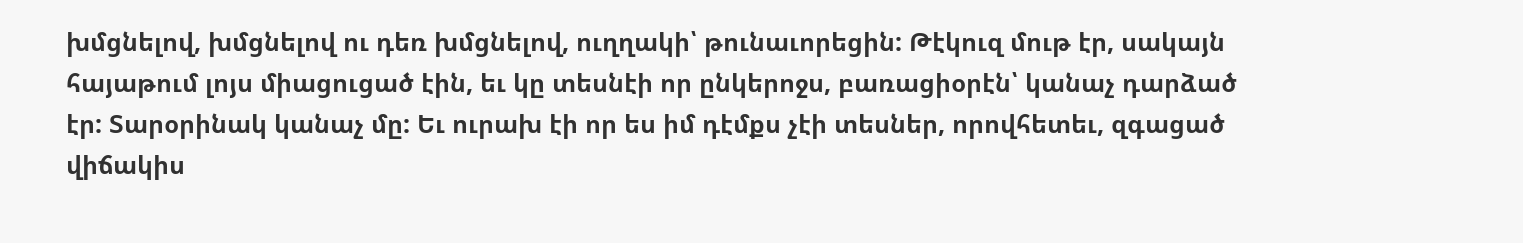խմցնելով, խմցնելով ու դեռ խմցնելով, ուղղակի՝ թունաւորեցին: Թէկուզ մութ էր, սակայն հայաթում լոյս միացուցած էին, եւ կը տեսնէի որ ընկերոջս, բառացիօրէն՝ կանաչ դարձած էր: Տարօրինակ կանաչ մը: Եւ ուրախ էի որ ես իմ դէմքս չէի տեսներ, որովհետեւ, զգացած վիճակիս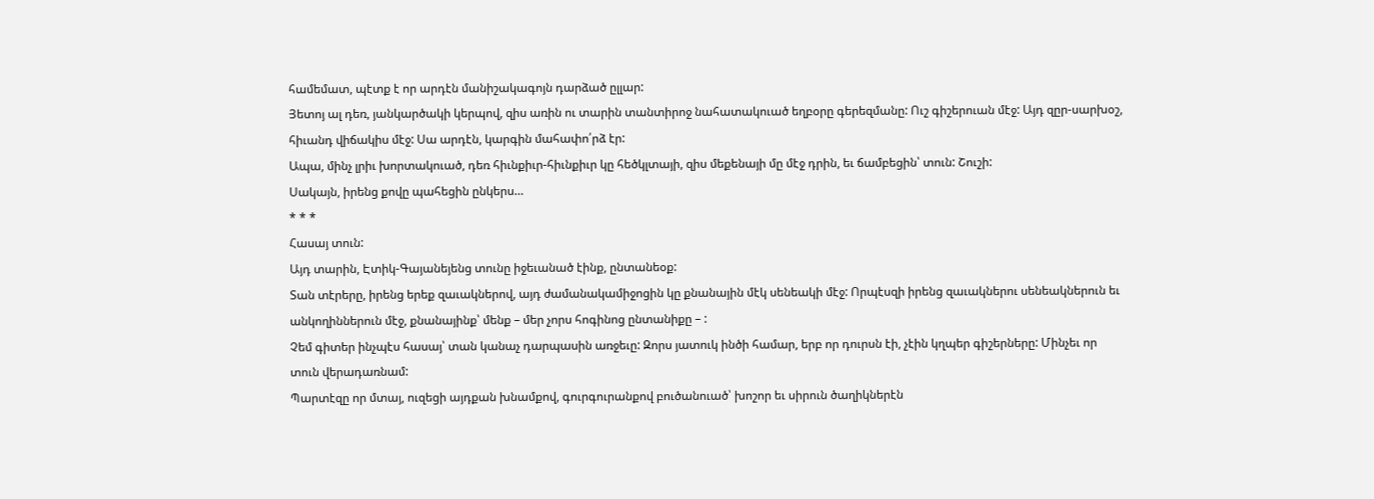համեմատ, պէտք է որ արդէն մանիշակագոյն դարձած ըլլար:
Յետոյ ալ դեռ, յանկարծակի կերպով, զիս առին ու տարին տանտիրոջ նահատակուած եղբօրը գերեզմանը: Ուշ գիշերուան մէջ: Այդ զըր-սարխօշ, հիւանդ վիճակիս մէջ: Սա արդէն, կարգին մահափո՛րձ էր:
Ապա, մինչ լրիւ խորտակուած, դեռ հիւնքիւր-հիւնքիւր կը հեծկլտայի, զիս մեքենայի մը մէջ դրին, եւ ճամբեցին՝ տուն: Շուշի:
Սակայն, իրենց քովը պահեցին ընկերս…
* * *
Հասայ տուն:
Այդ տարին, Էտիկ-Գայանեյենց տունը իջեւանած էինք, ընտանեօք:
Տան տէրերը, իրենց երեք զաւակներով, այդ ժամանակամիջոցին կը քնանային մէկ սենեակի մէջ: Որպէսզի իրենց զաւակներու սենեակներուն եւ անկողիններուն մէջ, քնանայինք՝ մենք – մեր չորս հոգինոց ընտանիքը – :
Չեմ գիտեր ինչպէս հասայ՝ տան կանաչ դարպասին առջեւը: Զորս յատուկ ինծի համար, երբ որ դուրսն էի, չէին կղպեր գիշերները: Մինչեւ որ տուն վերադառնամ:
Պարտէզը որ մտայ, ուզեցի այդքան խնամքով, գուրգուրանքով բուծանուած՝ խոշոր եւ սիրուն ծաղիկներէն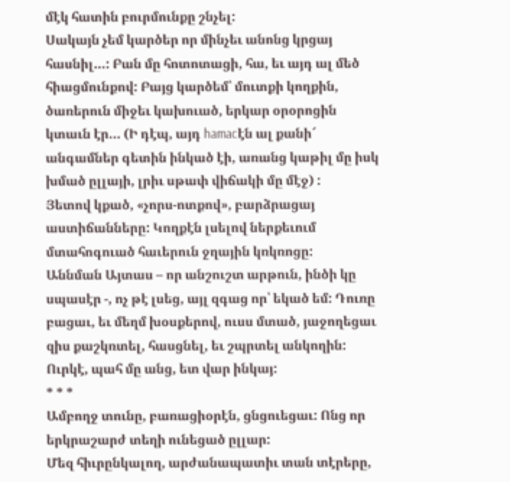մէկ հատին բուրմունքը շնչել:
Սակայն չեմ կարծեր որ մինչեւ անոնց կրցայ հասնիլ…: Բան մը հոտոտացի, հա, եւ այդ ալ մեծ հիացմունքով: Բայց կարծեմ՝ մուտքի կողքին, ծառերուն միջեւ կախուած, երկար օրօրոցին կտաւն էր… (Ի դէպ, այդ hamacէն ալ քանի՜ անգամներ գետին ինկած էի, առանց կաթիլ մը իսկ խմած ըլլայի, լրիւ սթափ վիճակի մը մէջ) :
Յետով կքած, «չորս-ոտքով», բարձրացայ աստիճանները: Կողքէն լսելով ներքեւում մտահոգուած հաւերուն ջղային կռկռոցը:
Աննման Այտաս – որ անշուշտ արթուն, ինծի կը սպասէր -, ոչ թէ լսեց, այլ զգաց որ՝ եկած եմ: Դուռը բացաւ, եւ մեղմ խօսքերով, ուսս մտած, յաջողեցաւ զիս քաշկռտել, հասցնել, եւ շպրտել անկողին:
Ուրկէ, պահ մը անց, ետ վար ինկայ:
* * *
Ամբողջ տունը, բառացիօրէն, ցնցուեցաւ: Ոնց որ երկրաշարժ տեղի ունեցած ըլլար:
Մեզ հիւրընկալող, արժանապատիւ տան տէրերը,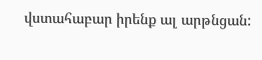վստահաբար իրենք ալ արթնցան: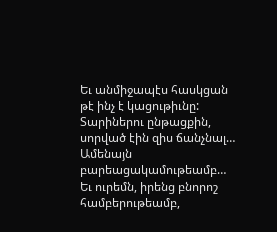Եւ անմիջապէս հասկցան թէ ինչ է կացութիւնը: Տարիներու ընթացքին, սորված էին զիս ճանչնալ… Ամենայն բարեացակամութեամբ…
Եւ ուրեմն, իրենց բնորոշ համբերութեամբ,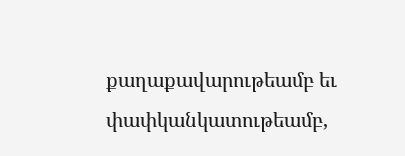քաղաքավարութեամբ եւ փափկանկատութեամբ,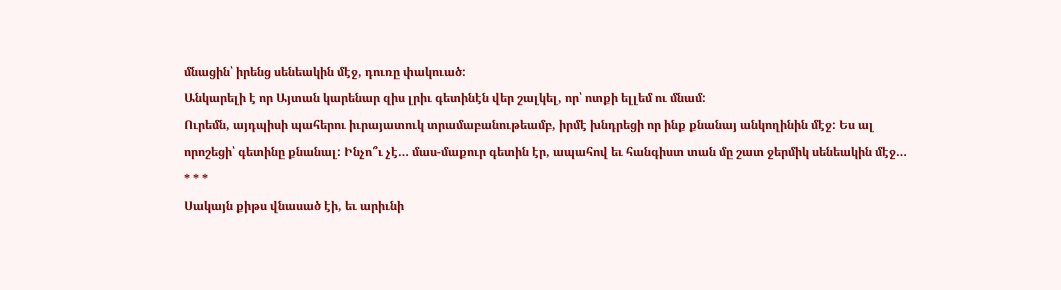մնացին՝ իրենց սենեակին մէջ, դուռը փակուած:
Անկարելի է որ Այտան կարենար զիս լրիւ գետինէն վեր շալկել, որ՝ ոտքի ելլեմ ու մնամ:
Ուրեմն, այդպիսի պահերու իւրայատուկ տրամաբանութեամբ, իրմէ խնդրեցի որ ինք քնանայ անկողինին մէջ: Ես ալ որոշեցի՝ գետինը քնանալ: Ինչո՞ւ չէ… մաս-մաքուր գետին էր, ապահով եւ հանգիստ տան մը շատ ջերմիկ սենեակին մէջ…
* * *
Սակայն քիթս վնասած էի, եւ արիւնի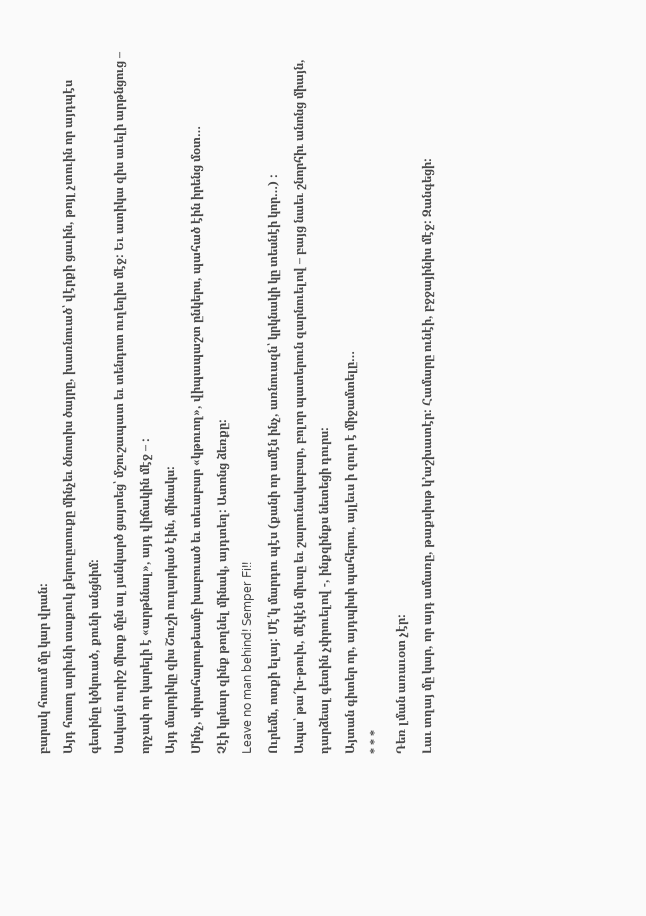բարակ հոսում մը կար վրան:
Այդ հոսող արիւնի տաքուկ քերուըտուքը մինչեւ ծնոտիս ծայրը, խառնուած՝ վէրքի ցաւին, թոյլ չտուին որ այդպէս գետինը կծկուած, քունի անցնիմ:
Սակայն ուրիշ միտք մըն ալ յանկարծ ցայտեց՝ մշուշապատ եւ տենդոտ ուղեղիս մէջ: Եւ ատիկա զիս աւելի արթնցուց – որչափ որ կարելի է «արթննալ», այդ վիճակին մէջ – :
Այդ մարդիկը զիս Շուշի ուղարկած էին, մինակս:
Մինչ, սիրահարութեամբ խաբուած եւ տեւաբար «կթուող», վիպապաշտ ընկերս, պահած էին իրենց մօտ…
Չէի կրնար զինք թողնել մինակ, այդտեղ: Ատոնց ձեռքը:
Leave no man behind! Semper Fi!!
Ուրեմն, ոտքի ելայ: Մէ՛կ մարդու պէս (քանի որ ամէն ինչ, առնուազն՝ կրկնակի կը տեսնէի կոր…) :
Ապա՝ թա՜խ-թուխ, մէկէն միւսը եւ շարունակաբար, բոլոր պատերուն զարնուելով – բայց նաեւ շնորհիւ անոնց միայն, դարձեալ գետին չփրուելով -, ինքզինքս նետեցի դուրս:
Այտան գիտեր որ, այդպիսի պահերու, այլեւս ի զուր է միջամտելը…
* * *
Դեռ լման առաւօտ չէր:
Լաւ տղայ մը կար, որ այդ ամառը, թաքսիսթ կ’աշխատէր: Համարը ունէի, բջջայինիս մէջ: Զանգեցի: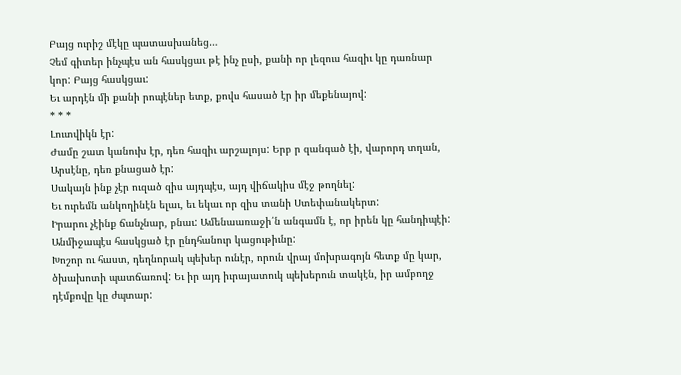Բայց ուրիշ մէկը պատասխանեց…
Չեմ գիտեր ինչպէս ան հասկցաւ թէ ինչ ըսի, քանի որ լեզուս հազիւ կը դառնար կոր: Բայց հասկցաւ:
Եւ արդէն մի քանի րոպէներ ետք, քովս հասած էր իր մեքենայով:
* * *
Լուտվիկն էր:
Ժամը շատ կանուխ էր, դեռ հազիւ արշալոյս: Երբ ր զանգած էի, վարորդ տղան, Արսէնը, դեռ քնացած էր:
Սակայն ինք չէր ուզած զիս այդպէս, այդ վիճակիս մէջ թողնել:
Եւ ուրեմն անկողինէն ելաւ, եւ եկաւ որ զիս տանի Ստեփանակերտ:
Իրարու չէինք ճանչնար, բնաւ: Ամենաառաջի՛ն անգամն է, որ իրեն կը հանդիպէի:
Անմիջապէս հասկցած էր ընդհանուր կացութիւնը:
Խոշոր ու հաստ, դեղնորակ պեխեր ունէր, որուն վրայ մոխրագոյն հետք մը կար, ծխախոտի պատճառով: Եւ իր այդ իւրայատուկ պեխերուն տակէն, իր ամբողջ դէմքովը կը ժպտար: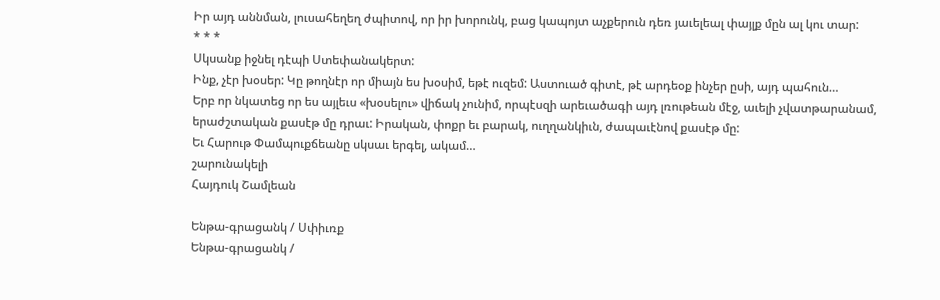Իր այդ աննման, լուսահեղեղ ժպիտով, որ իր խորունկ, բաց կապոյտ աչքերուն դեռ յաւելեալ փայլք մըն ալ կու տար:
* * *
Սկսանք իջնել դէպի Ստեփանակերտ:
Ինք, չէր խօսեր: Կը թողնէր որ միայն ես խօսիմ, եթէ ուզեմ: Աստուած գիտէ, թէ արդեօք ինչեր ըսի, այդ պահուն…
Երբ որ նկատեց որ ես այլեւս «խօսելու» վիճակ չունիմ, որպէսզի արեւածագի այդ լռութեան մէջ, աւելի չվատթարանամ, երաժշտական քասէթ մը դրաւ: Իրական, փոքր եւ բարակ, ուղղանկիւն, ժապաւէնով քասէթ մը:
Եւ Հարութ Փամպուքճեանը սկսաւ երգել, ակամ…
շարունակելի
Հայդուկ Շամլեան

Ենթա-գրացանկ / Սփիւռք
Ենթա-գրացանկ /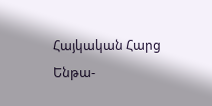Հայկական Հարց
Ենթա-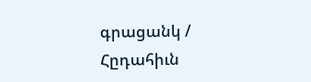գրացանկ / Հըդահիւն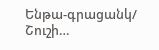Ենթա-գրացանկ/ Շուշի…